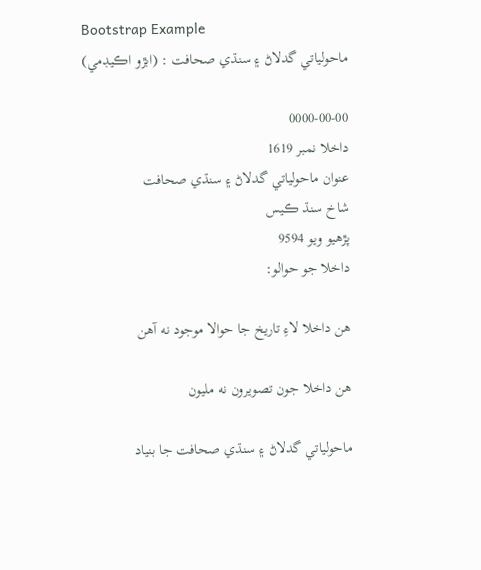Bootstrap Example
ماحولياتي گدلاڻ ۽ سنڌي صحافت : (ابڙو اڪيڊمي)

0000-00-00
داخلا نمبر 1619
عنوان ماحولياتي گدلاڻ ۽ سنڌي صحافت
شاخ سنڌ ڪيس
پڙهيو ويو 9594
داخلا جو حوالو:

هن داخلا لاءِ تاريخ جا حوالا موجود نه آهن

هن داخلا جون تصويرون نه مليون

ماحولياتي گدلاڻ ۽ سنڌي صحافت جا بنياد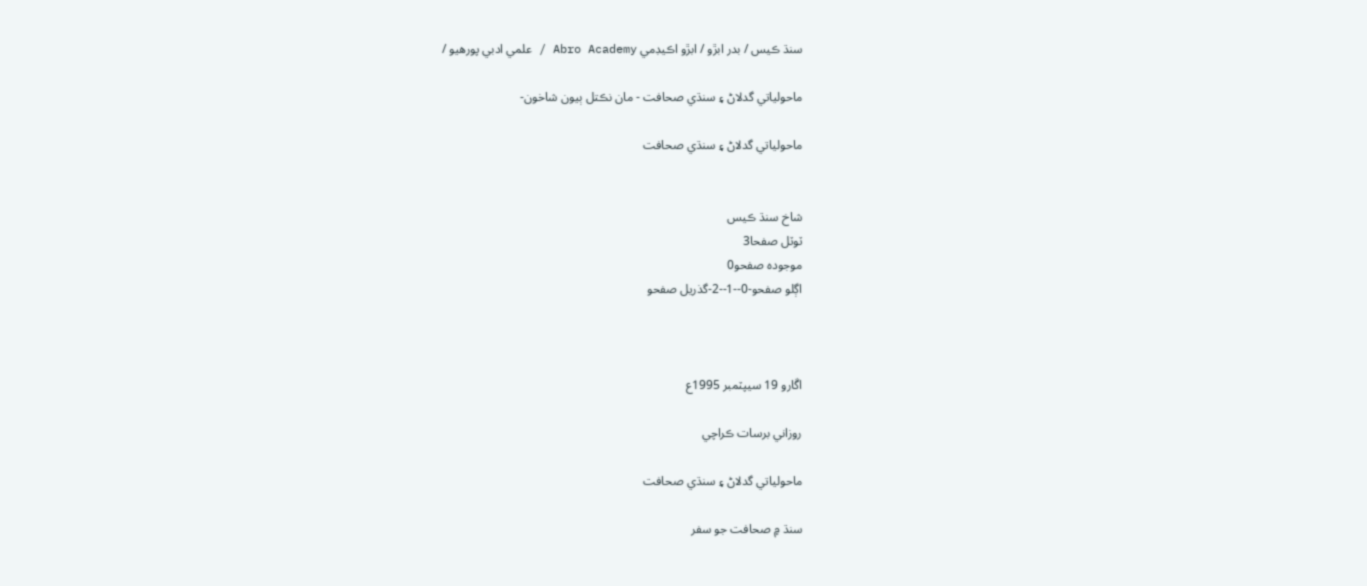سنڌ ڪيس / بدر ابڙو / ابڙو اڪيڊمي Abro Academy / علمي ادبي پورهيو /

ماحولياتي گدلاڻ ۽ سنڌي صحافت - مان نڪتل ٻيون شاخون-

ماحولياتي گدلاڻ ۽ سنڌي صحافت


شاخ سنڌ ڪيس
ٽوٽل صفحا3
موجودہ صفحو0
اڳلو صفحو-0--1--2-گذريل صفحو



اڱارو 19 سيپٽمبر 1995ع

روزاني برسات ڪراچي

ماحولياتي گدلاڻ ۽ سنڌي صحافت

سنڌ ۾ صحافت جو سفر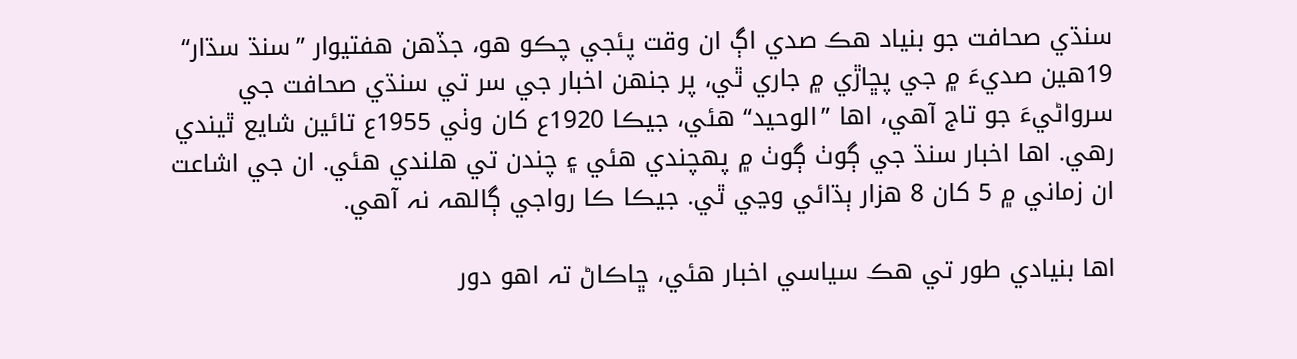سنڌي صحافت جو بنياد هڪ صدي اڳ ان وقت پئجي چڪو هو، جڏهن هفتيوار ”سنڌ سڌار“ 19هين صديءَ ۾ جي پڇاڙي ۾ جاري ٿي، پر جنھن اخبار جي سر تي سنڌي صحافت جي سرواڻيءَ جو تاج آهي، اها ”الوحيد“ هئي، جيڪا 1920ع کان وٺي 1955ع تائين شايع ٿيندي رهي. اها اخبار سنڌ جي ڳوٺ ڳوٺ ۾ پھچندي هئي ۽ چندن تي هلندي هئي. ان جي اشاعت ان زماني ۾ 5 کان 8 هزار ٻڌائي وڃي ٿي. جيڪا ڪا رواجي ڳالھہ نہ آهي.

اها بنيادي طور تي هڪ سياسي اخبار هئي، ڇاڪاڻ تہ اهو دور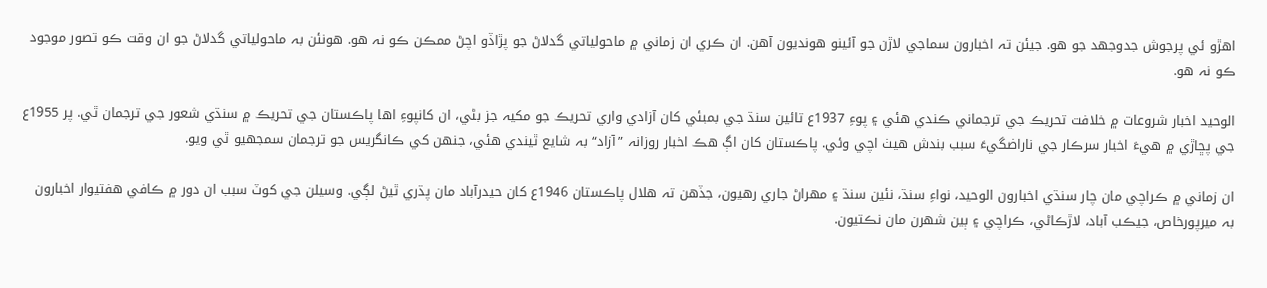اهڙو ئي پرجوش جدوجهد جو هو. جيئن تہ اخبارون سماجي لاڙن جو آئينو هونديون آهن. ان ڪري ان زماني ۾ ماحولياتي گدلاڻ جو پڙاڏو اچڻ ممڪن ڪو نہ هو. هونئن بہ ماحولياتي گدلاڻ جو ان وقت ڪو تصور موجود ڪو نہ هو.

الوحيد اخبار شروعات ۾ خلافت تحريڪ جي ترجماني ڪندي هئي ۽ پوءِ 1937ع تائين سنڌ جي بمبئي کان آزادي واري تحريڪ جو مکيہ جز بڻي، ان کانپوءِ اها پاڪستان جي تحريڪ ۾ سنڌي شعور جي ترجمان ٿي. پر 1955ع جي پڇاڙي ۾ هيءَ اخبار سرڪار جي ناراضگيءَ سبب بندش هيٺ اچي وئي. پاڪستان کان اڳ هڪ اخبار روزانہ ”آزاد“ بہ شايع ٿيندي هئي، جنھن کي ڪانگريس جو ترجمان سمجهيو ٿي ويو.

ان زماني ۾ ڪراچي مان چار سنڌي اخبارون الوحيد، نواءِ سنڌ، نئين سنڌ ۽ مهراڻ جاري رهيون، جڏهن تہ هلال پاڪستان 1946ع کان حيدرآباد مان پڌري ٿيڻ لڳي. وسيلن جي کوٽ سبب ان دور ۾ ڪافي هفتيوار اخبارون بہ ميرپورخاص، جيڪب آباد، لاڙڪاڻي، ڪراچي ۽ ٻين شهرن مان نڪتيون.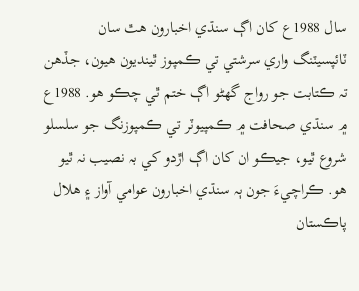سال 1988ع کان اڳ سنڌي اخبارون هٿ سان ٽائپسيٽنگ واري سرشتي تي ڪمپوز ٿينديون هيون، جڏهن تہ ڪتابت جو رواج گهڻو اڳ ختم ٿي چڪو هو. 1988ع ۾ سنڌي صحافت ۾ ڪمپيوٽر تي ڪمپوزنگ جو سلسلو شروع ٿيو، جيڪو ان کان اڳ اڙدو کي بہ نصيب نہ ٿيو هو. ڪراچيءَ جون ٻہ سنڌي اخبارون عوامي آواز ۽ هلال پاڪستان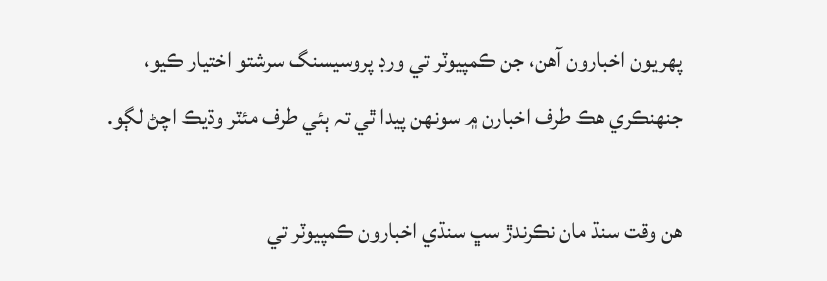پھريون اخبارون آهن، جن ڪمپيوٽر تي ورڊ پروسيسنگ سرشتو اختيار ڪيو، جنھنڪري هڪ طرف اخبارن ۾ سونھن پيدا ٿي تہ ٻئي طرف مئٽر وڌيڪ اچڻ لڳو.

هن وقت سنڌ مان نڪرندڙ سڀ سنڌي اخبارون ڪمپيوٽر تي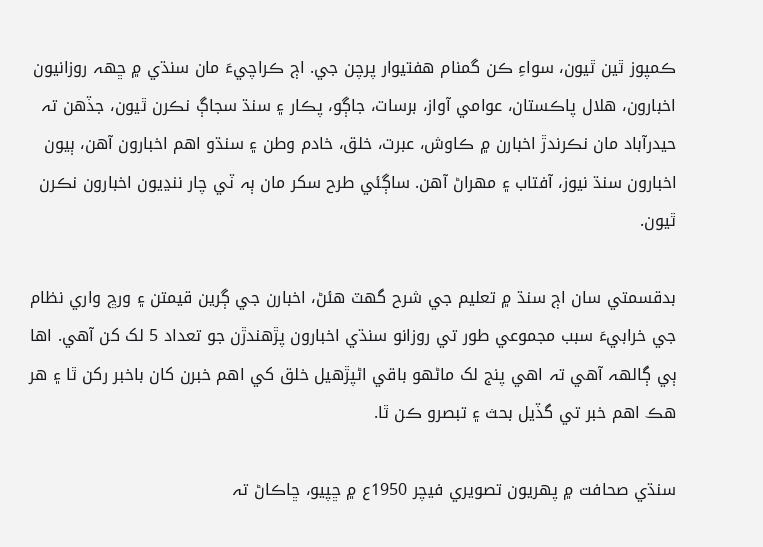ڪمپوز ٿين ٿيون، سواءِ ڪن گمنام هفتيوار پرچن جي. اڄ ڪراچيءَ مان سنڌي ۾ ڇھہ روزانيون اخبارون، هلال پاڪستان، عوامي آواز، برسات، جاڳو، پڪار ۽ سنڌ سجاڳ نڪرن ٿيون، جڏهن تہ حيدرآباد مان نڪرندڙ اخبارن ۾ ڪاوش، عبرت، خلق، خادم وطن ۽ سنڌو اهم اخبارون آهن، ٻيون اخبارون سنڌ نيوز، آفتاب ۽ مهراڻ آهن. ساڳئي طرح سکر مان ٻہ ٽي چار ننڍيون اخبارون نڪرن ٿيون.

بدقسمتي سان اڄ سنڌ ۾ تعليم جي شرح گهٽ هئڻ، اخبارن جي ڳرين قيمتن ۽ ورڇ واري نظام جي خرابيءَ سبب مجموعي طور تي روزانو سنڌي اخبارون پڙهندڙن جو تعداد 5 لک کن آهي. اها ٻي ڳالھہ آهي تہ اهي پنج لک ماڻهو باقي اڻپڙهيل خلق کي اهم خبرن کان باخبر رکن ٿا ۽ هر هڪ اهم خبر تي گڏيل بحث ۽ تبصرو ڪن ٿا.

سنڌي صحافت ۾ پھريون تصويري فيچر 1950ع ۾ ڇپيو، ڇاڪاڻ تہ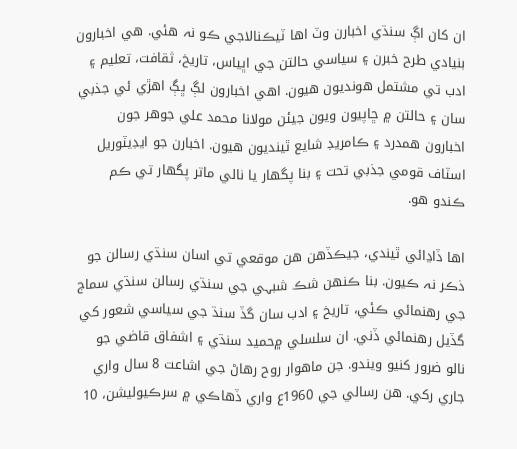ان کان اڳ سنڌي اخبارن وٽ اها ٽيڪنالاجي ڪو نہ هئي. هي اخبارون بنيادي طرح خبرن ۽ سياسي حالتن جي اڀياس، تاريخ، ثقافت، تعليم ۽ ادب تي مشتمل هونديون هيون. اهي اخبارون لڳ ڀڳ اهڙي ئي جذبي سان ۽ حالتن ۾ ڇاپيون ويون جيئن مولانا محمد علي جوهر جون اخبارون همدرد ۽ ڪامريڊ شايع ٿينديون هيون. اخبارن جو ايڊيٽوريل اسٽاف قومي جذبي تحت ۽ بنا پگهار يا نالي ماتر پگهار تي ڪم ڪندو هو.

اها ڏاڍائي ٿيندي، جيڪڏهن هن موقعي تي اسان سنڌي رسالن جو ذڪر نہ ڪيون. بنا ڪنھن شڪ شبہي جي سنڌي رسالن سنڌي سماج جي رهنمائي ڪئي، تاريخ ۽ ادب سان گڏ سنڌ جي سياسي شعور کي گڏيل رهنمائي ڏني. ان سلسلي ۾حميد سنڌي ۽ اشفاق قاضي جو نالو ضرور کنيو ويندو. جن ماهوار روح رهاڻ جي اشاعت 8 سال واري جاري رکي. هن رسالي جي 1960ع واري ڏهاڪي ۾ سرڪيوليشن، 10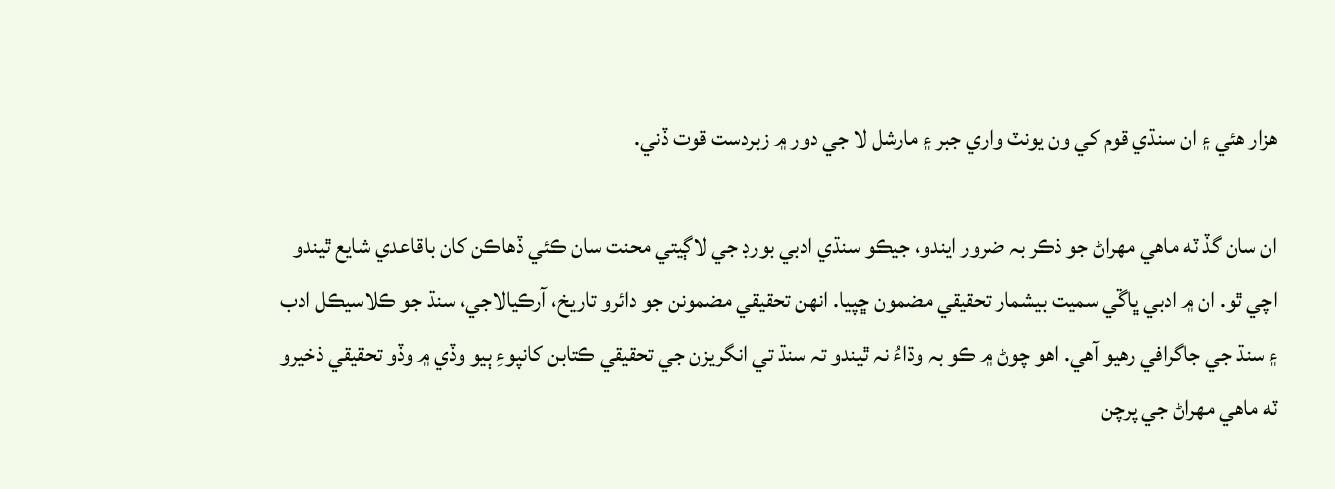هزار هئي ۽ ان سنڌي قوم کي ون يونٽ واري جبر ۽ مارشل لا جي دور ۾ زبردست قوت ڏني.

ان سان گڏ ٽه ماهي مهراڻ جو ذڪر بہ ضرور ايندو، جيڪو سنڌي ادبي بورڊ جي لاڳيتي محنت سان ڪئي ڏهاڪن کان باقاعدي شايع ٿيندو اچي ٿو. ان ۾ ادبي ڀاڱي سميت بيشمار تحقيقي مضمون ڇپيا. انھن تحقيقي مضمونن جو دائرو تاريخ، آرڪيالاجي، سنڌ جو ڪلاسيڪل ادب ۽ سنڌ جي جاگرافي رهيو آهي. اهو چوڻ ۾ ڪو بہ وڌاءُ نہ ٿيندو تہ سنڌ تي انگريزن جي تحقيقي ڪتابن کانپوءِ ٻيو وڏي ۾ وڏو تحقيقي ذخيرو ٽه ماهي مهراڻ جي پرچن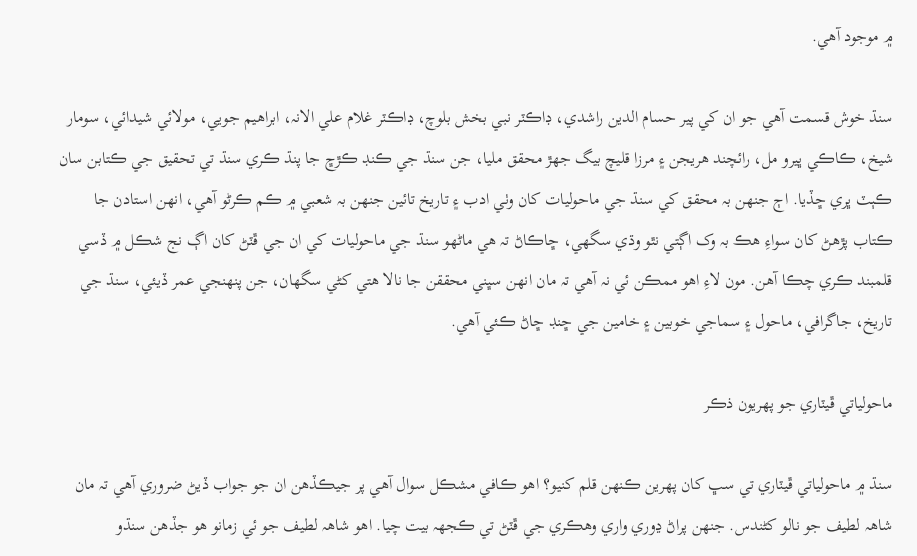۾ موجود آهي.

سنڌ خوش قسمت آهي جو ان کي پير حسام الدين راشدي، ڊاڪٽر نبي بخش بلوچ، ڊاڪٽر غلام علي الانہ، ابراهيم جويي، مولائي شيدائي، سومار شيخ، ڪاڪي ڀيرو مل، رائچند هريجن ۽ مرزا قليچ بيگ جھڙ محقق مليا، جن سنڌ جي ڪنڊ ڪڙڇ جا پنڌ ڪري سنڌ تي تحقيق جي ڪتابن سان ڪٻٽ ڀري ڇڏيا. اڄ جنھن بہ محقق کي سنڌ جي ماحوليات کان وٺي ادب ۽ تاريخ تائين جنھن بہ شعبي ۾ ڪم ڪرڻو آهي، انھن استادن جا ڪتاب پڙهڻ کان سواءِ هڪ بہ وک اڳتي نٿو وڌي سگهي، ڇاڪاڻ تہ هي ماڻهو سنڌ جي ماحوليات کي ان جي ڦٽڻ کان اڳ نج شڪل ۾ ڏسي قلمبند ڪري چڪا آهن. مون لاءِ اهو ممڪن ئي نہ آهي تہ مان انھن سڀني محققن جا نالا هتي کڻي سگهان، جن پنھنجي عمر ڏيئي، سنڌ جي تاريخ، جاگرافي، ماحول ۽ سماجي خوبين ۽ خامين جي ڇنڊ ڇاڻ ڪئي آهي.

ماحولياتي ڦيٽاري جو پھريون ذڪر

سنڌ ۾ ماحولياتي ڦيٽاري تي سڀ کان پھرين ڪنھن قلم کنيو؟ اهو ڪافي مشڪل سوال آهي پر جيڪڏهن ان جو جواب ڏيڻ ضروري آهي تہ مان شاھہ لطيف جو نالو کڻندس. جنھن پراڻ ڍوري واري وهڪري جي ڦٽڻ تي ڪجھہ بيت چيا. اهو شاھہ لطيف جو ئي زمانو هو جڏهن سنڌو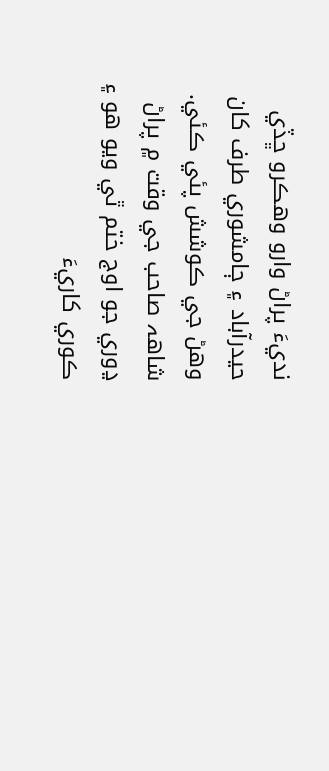نديءَ پراڻ وارو وهڪرو ڇڏي حيدرآباد ۽ ڄامشوري طرف کان وهڻ جي ڪوشش پئي ڪئي. شاھہ صاحب جي وقت ۾ پراڻ ڍوري جو اوج ختم ٿي ويو هو ۽ ڪوري کاريءَ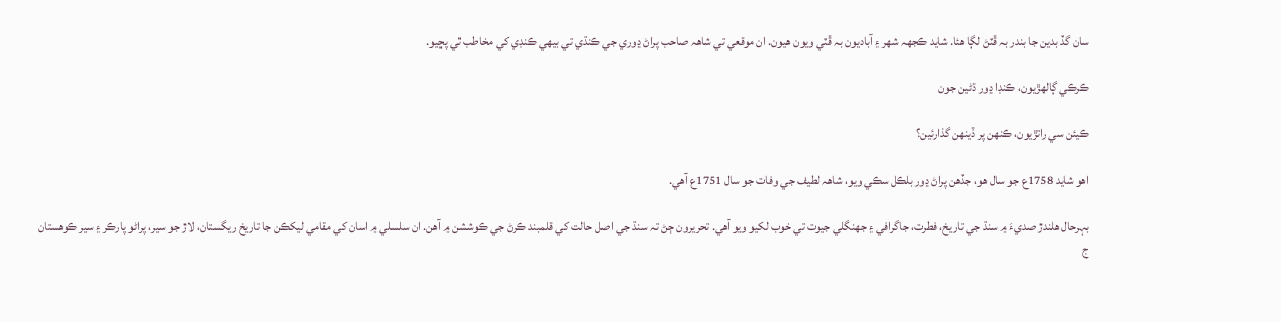سان گڏ بدين جا بندر بہ ڦٽڻ لڳا هئا. شايد ڪجھہ شهر ۽ آباديون بہ ڦٽي ويون هيون. ان موقعي تي شاھہ صاحب پراڻ ڍوري جي ڪنڌي تي بيھي ڪنڊي کي مخاطب ٿي پڇيو.

ڪرڪي ڳالهڙيون، ڪنڊا ڍور ڌڻين جون

ڪيئن سي راتڙيون، ڪنھن پر ڏينھن گذارئين؟

اهو شايد 1758ع جو سال هو، جڏهن پراڻ ڍور بلڪل سڪي ويو، شاھہ لطيف جي وفات جو سال 1751ع آهي.

بہرحال هلندڙ صديءَ ۾ سنڌ جي تاريخ، فطرت، جاگرافي ۽ جهنگلي جيوت تي خوب لکيو ويو آهي. تحريرون ڄڻ تہ سنڌ جي اصل حالت کي قلمبند ڪرڻ جي ڪوششن ۾ آهن. ان سلسلي ۾ اسان کي مقامي ليکڪن جا تاريخ ريگستان، لاڙ جو سير، پراڻو پارڪر ۽ سير ڪوهستان ج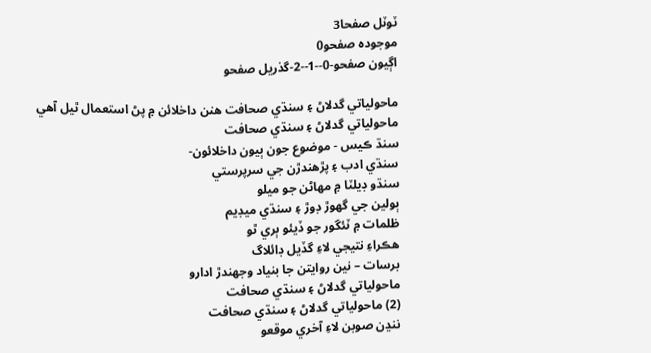ٽوٽل صفحا3
موجودہ صفحو0
اڳيون صفحو-0--1--2-گذريل صفحو

ماحولياتي گدلاڻ ۽ سنڌي صحافت ھنن داخلائن ۾ پڻ استعمال ٿيل آھي
ماحولياتي گدلاڻ ۽ سنڌي صحافت
سنڌ ڪيس - موضوع جون ٻيون داخلائون-
سنڌي ادب ۽ پڙهندڙن جي سرپرستي
سنڌو ڊيلٽا ۾ مهاڻن جو ميلو
ٻولين جي گهوڙ ڊوڙ ۽ سنڌي ميڊيم
ظلمات ۾ ٽئگور جو ڏيئو ٻري ٿو
هڪراءِ نتيجي لاءِ گڏيل ڊائلاگ
برسات – نين روايتن جا بنياد وجهندڙ ادارو
ماحولياتي گدلاڻ ۽ سنڌي صحافت
(2) ماحولياتي گدلاڻ ۽ سنڌي صحافت
ننڍن صوبن لاءِ آخري موقعو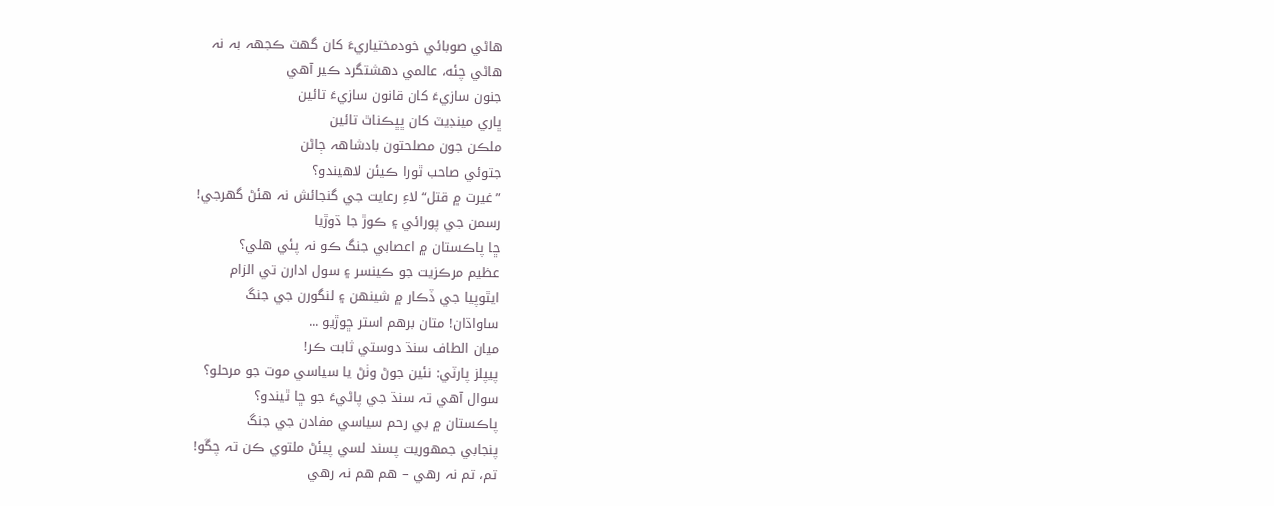هاڻي صوبائي خودمختياريءَ کان گهٽ ڪجھہ بہ نہ
هاڻي چئه، عالمي دهشتگرد ڪير آهي
جنون سازيءَ کان قانون سازيءَ تائين
ڀاري مينڊيٽ کان ڀڀڪناٿ تائين
ملڪن جون مصلحتون بادشاھہ ڄاڻن
جتوئي صاحب ٿورا ڪيئن لاهيندو؟
”غيرت ۾ قتل“ لاءِ رعايت جي گنجائش نہ هئڻ گهرجي!
رسمن جي پورائي ۽ ڪوڙ جا ڌوڙيا
ڇا پاڪستان ۾ اعصابي جنگ ڪو نہ پئي هلي؟
عظيم مرڪزيت جو ڪينسر ۽ سول ادارن تي الزام
ايٿوپيا جي ڏڪار ۾ شينھن ۽ لنگورن جي جنگ
ساواڌان! متان برهم استر ڇوڙيو ...
ميان الطاف سنڌ دوستي ثابت ڪر!
پيپلز پارٽي: نئين جوڻ وٺڻ يا سياسي موت جو مرحلو؟
سوال آهي تہ سنڌ جي پاڻيءَ جو ڇا ٿيندو؟
پاڪستان ۾ بي رحم سياسي مفادن جي جنگ
پنجابي جمهوريت پسند لسي پيئڻ ملتوي ڪن تہ چڱو!
تم، تم نہ رهي – هم هم نہ رهي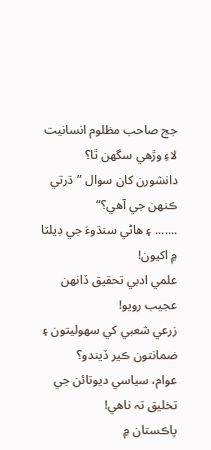جج صاحب مظلوم انسانيت لاءِ وڙهي سگهن ٿا؟
دانشورن کان سوال ”ڌرتي ڪنھن جي آهي؟“
....... ۽ هاڻي سنڌوءَ جي ڊيلٽا ۾ اکيون!
علمي ادبي تحقيق ڏانھن عجيب رويو!
زرعي شعبي کي سهوليتون ۽ ضمانتون ڪير ڏيندو؟
عوام، سياسي ديوتائن جي تخليق تہ ناهي!
پاڪستان ۾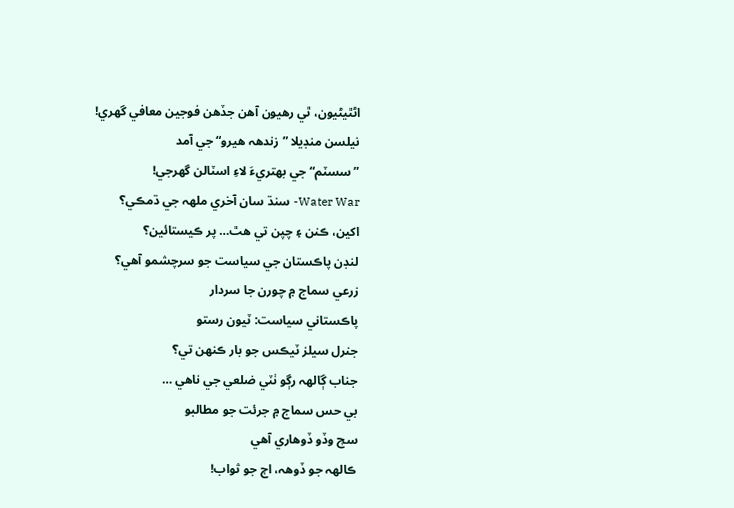اڻٿيڻيون، ٿي رهيون آهن جڏهن فوجين معافي گهري!
نيلسن منڊيلا ”زندھہ هيرو“ جي آمد
”سسٽم“ جي بھتريءَ لاءِ اسٽالن گهرجي!
Water War- سنڌ سان آخري ملھہ جي ڌمڪي؟
اکين، ڪنن ۽ چپن تي هٿ… پر ڪيستائين؟
لنڊن پاڪستان جي سياست جو سرچشمو آهي؟
زرعي سماج ۾ چورن جا سردار
پاڪستاني سياست: ٽيون رستو
جنرل سيلز ٽيڪس جو بار ڪنھن تي؟
جناب ڳالھہ رڳو ٺٽي ضلعي جي ناهي …
بي حس سماج ۾ جرئت جو مطالبو
سچ وڏو ڏوهاري آهي
ڪالھہ جو ڏوھہ، اڄ جو ثواب!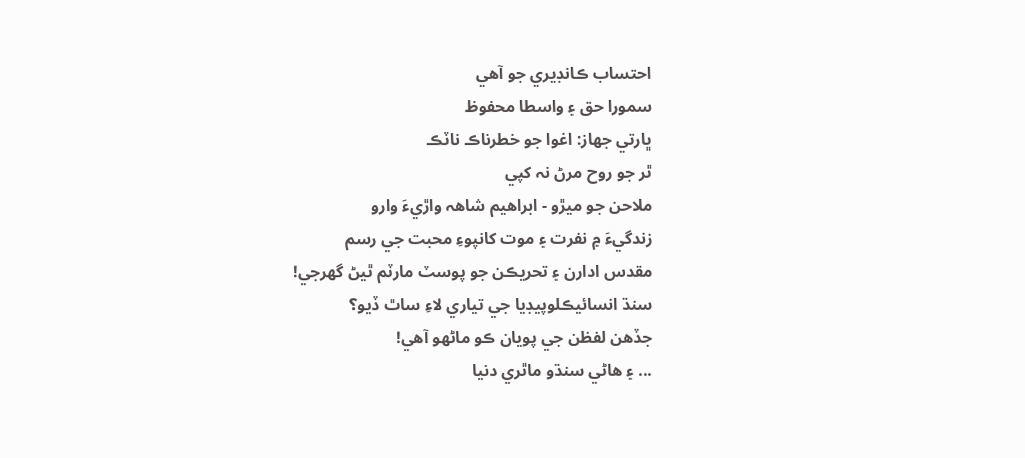احتساب ڪانڊيري جو آهي
سمورا حق ۽ واسطا محفوظ
ڀارتي جهاز: اغوا جو خطرناڪ ناٽڪ
ٿر جو روح مرڻ نہ کپي
ملاحن جو ميڙو - ابراهيم شاھہ واڙيءَ وارو
زندگيءَ ۾ نفرت ۽ موت کانپوءِ محبت جي رسم
مقدس ادارن ۽ تحريڪن جو پوسٽ مارٽم ٿيڻ گهرجي!
سنڌ انسائيڪلوپيڊيا جي تياري لاءِ ساٿ ڏيو؟
جڏهن لفظن جي پويان ڪو ماڻهو آهي!
... ۽ هاڻي سنڌو ماٿري دنيا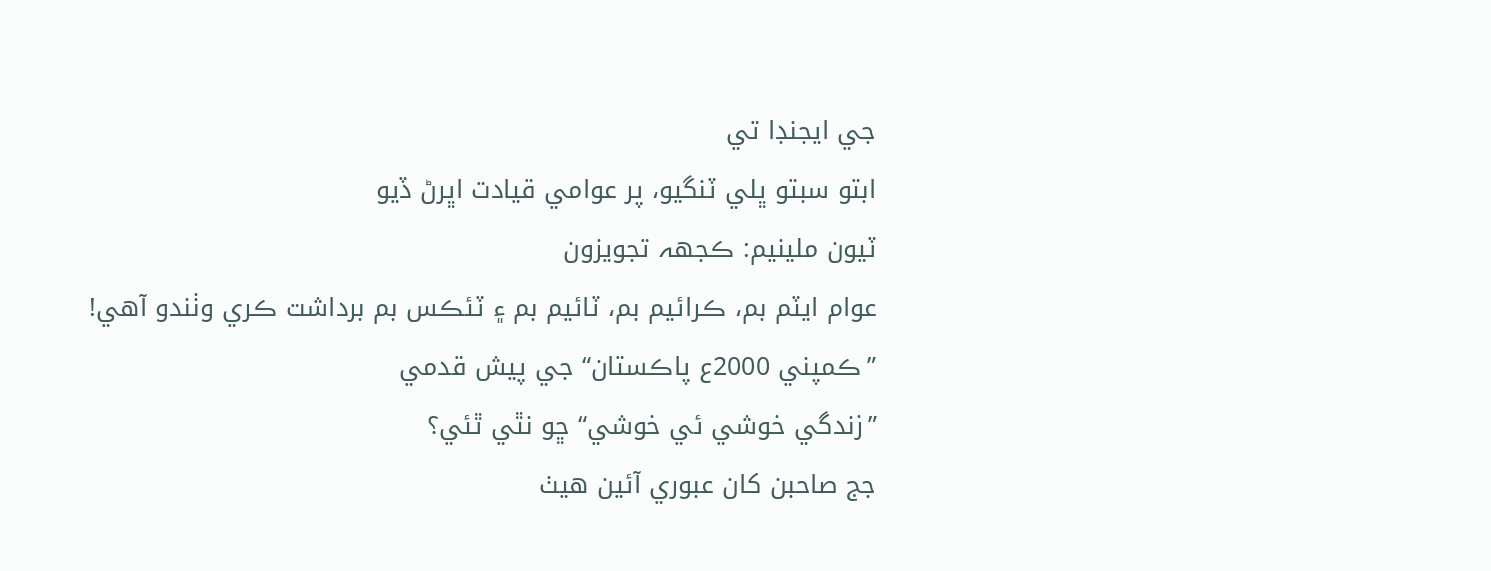جي ايجنڊا تي
ابتو سبتو ڀلي ٽنگيو، پر عوامي قيادت اڀرڻ ڏيو
ٽيون ملينيم: ڪجھہ تجويزون
عوام ايٽم بم، ڪرائيم بم، ٽائيم بم ۽ ٽئڪس بم برداشت ڪري وٺندو آهي!
”ڪمپني 2000ع پاڪستان“ جي پيش قدمي
”زندگي خوشي ئي خوشي“ ڇو نٿي ٿئي؟
جج صاحبن کان عبوري آئين هيٺ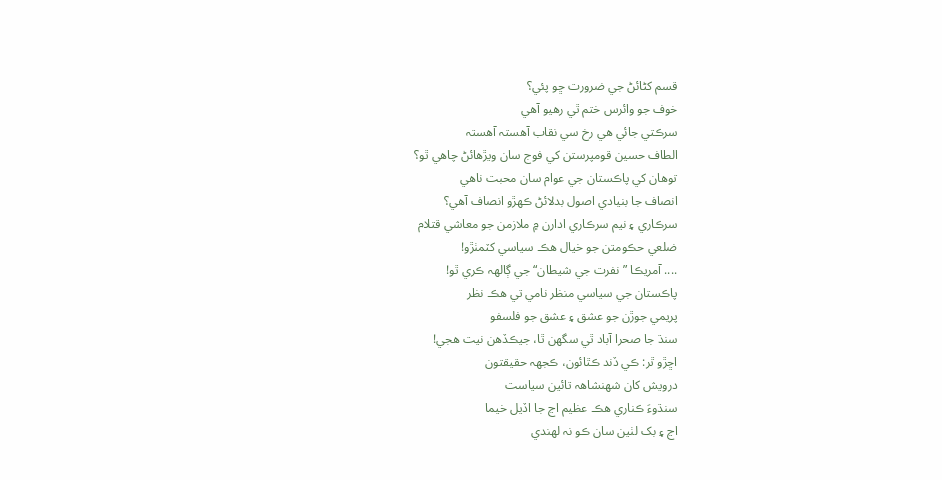قسم کڻائڻ جي ضرورت ڇو پئي؟
خوف جو وائرس ختم ٿي رهيو آهي
سرڪتي جائي هي رخ سي نقاب آهستہ آهستہ
الطاف حسين قومپرستن کي فوج سان ويڙهائڻ چاهي ٿو؟
توهان کي پاڪستان جي عوام سان محبت ناهي
انصاف جا بنيادي اصول بدلائڻ ڪھڙو انصاف آهي؟
سرڪاري ۽ نيم سرڪاري ادارن ۾ ملازمن جو معاشي قتلام
ضلعي حڪومتن جو خيال هڪ سياسي کٽمٺڙو!
.... آمريڪا ”نفرت جي شيطان“ جي ڳالھہ ڪري ٿو!
پاڪستان جي سياسي منظر نامي تي هڪ نظر
پريمي جوڙن جو عشق ۽ عشق جو فلسفو
سنڌ جا صحرا آباد ٿي سگهن ٿا، جيڪڏهن نيت هجي!
اڇڙو ٿر: ڪي ڏند ڪٿائون، ڪجھہ حقيقتون
درويش کان شهنشاھہ تائين سياست
سنڌوءَ ڪناري هڪ عظيم اڃ جا اڏيل خيما
اڃ ۽ بک لٺين سان ڪو نہ لهندي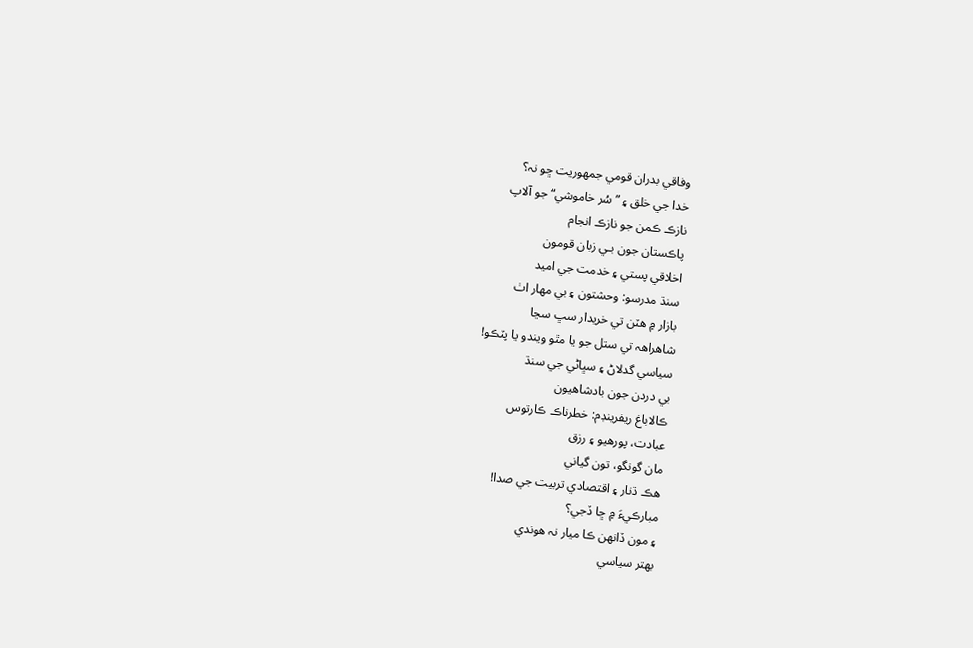وفاقي بدران قومي جمهوريت ڇو نہ؟
خدا جي خلق ۽ ”سُر خاموشي“ جو آلاپ
نازڪ ڪمن جو نازڪ انجام
پاڪستان جون بـي زبان قومون
اخلاقي پستي ۽ خدمت جي اميد
سنڌ مدرسو: وحشتون ۽ بي مهار اٺ
بازار ۾ هٽن تي خريدار سڀ سڃا
شاهراھہ تي ستل جو يا مٿو ويندو يا پٽڪو!
سياسي گدلاڻ ۽ سڀاڻي جي سنڌ
بي دردن جون بادشاهيون
ڪالاباغ ريفرينڊم: خطرناڪ ڪارتوس
عبادت، پورهيو ۽ رزق
مان گونگو، تون گياني
هڪ ڌنار ۽ اقتصادي تربيت جي صدا!
مبارڪيءَ ۾ ڇا ڏجي؟
۽ مون ڏانھن ڪا ميار نہ هوندي
بھتر سياسي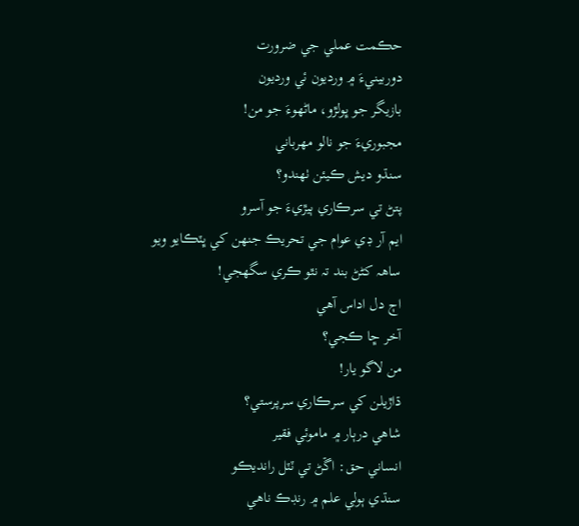حڪمت عملي جي ضرورت
دوربينيءَ ۾ ورديون ئي ورديون
بازيگر جو ڀولڙو، ماڻهوءَ جو من!
مجبوريءَ جو نالو مهرباني
سنڌو ديش ڪيئن ٺھندو؟
پتڻ تي سرڪاري ٻيڙيءَ جو آسرو
ايم آر ڊي عوام جي تحريڪ جنھن کي ڀٽڪايو ويو
ساھہ کڻڻ بند تہ نٿو ڪري سگهجي!
اڄ دل اداس آهي
آخر ڇا ڪجي؟
من لاگو يار!
ڌاڙيلن کي سرڪاري سرپرستي؟
شاهي درٻار ۾ ماموئي فقير
انساني حق: اڱڻ تي ٽٽل رانديڪو
سنڌي ٻولي علم ۾ رنڊڪ ناهي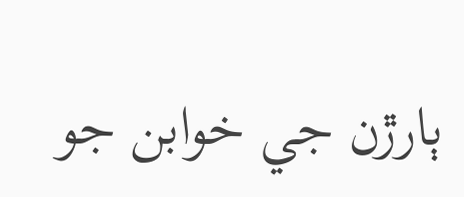ٻارڙن جي خوابن جو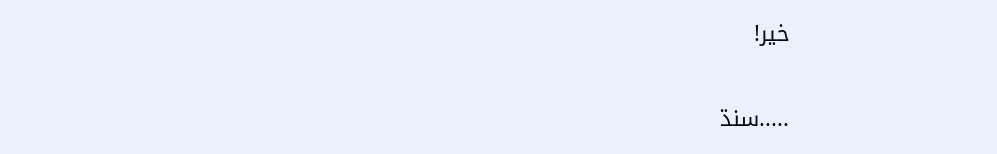خير!


.....سنڌ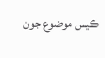ڪيس موضوع جون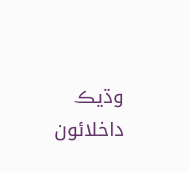وڌيڪ داخلائون